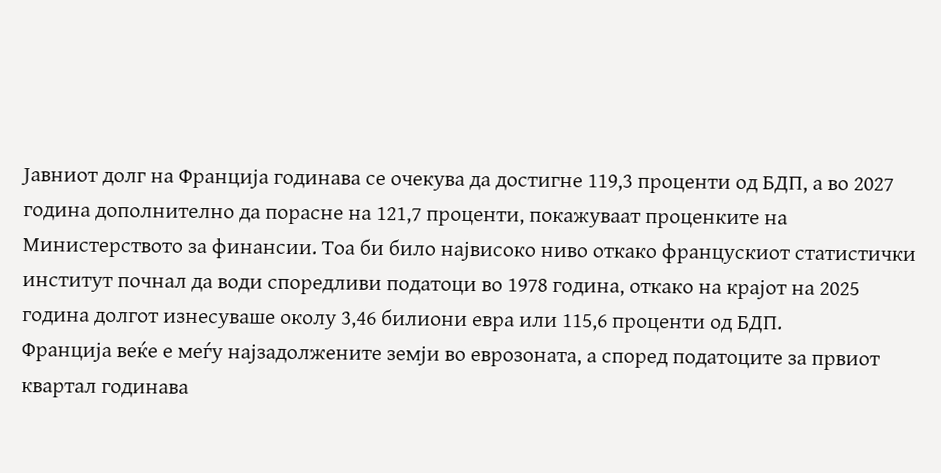Јавниот долг на Франција годинава се очекува да достигне 119,3 проценти од БДП, а во 2027 година дополнително да порасне на 121,7 проценти, покажуваат проценките на Министерството за финансии. Тоа би било највисоко ниво откако францускиот статистички институт почнал да води споредливи податоци во 1978 година, откако на крајот на 2025 година долгот изнесуваше околу 3,46 билиони евра или 115,6 проценти од БДП.
Франција веќе е меѓу најзадолжените земји во еврозоната, а според податоците за првиот квартал годинава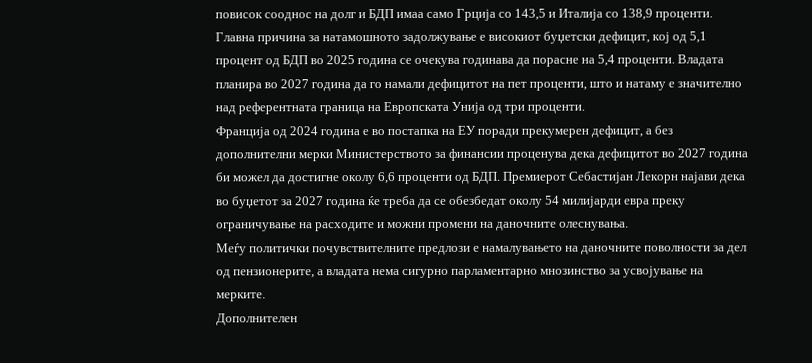повисок сооднос на долг и БДП имаа само Грција со 143,5 и Италија со 138,9 проценти.
Главна причина за натамошното задолжување е високиот буџетски дефицит, кој од 5,1 процент од БДП во 2025 година се очекува годинава да порасне на 5,4 проценти. Владата планира во 2027 година да го намали дефицитот на пет проценти, што и натаму е значително над референтната граница на Европската Унија од три проценти.
Франција од 2024 година е во постапка на ЕУ поради прекумерен дефицит, а без дополнителни мерки Министерството за финансии проценува дека дефицитот во 2027 година би можел да достигне околу 6,6 проценти од БДП. Премиерот Себастијан Лекорн најави дека во буџетот за 2027 година ќе треба да се обезбедат околу 54 милијарди евра преку ограничување на расходите и можни промени на даночните олеснувања.
Меѓу политички почувствителните предлози е намалувањето на даночните поволности за дел од пензионерите, а владата нема сигурно парламентарно мнозинство за усвојување на мерките.
Дополнителен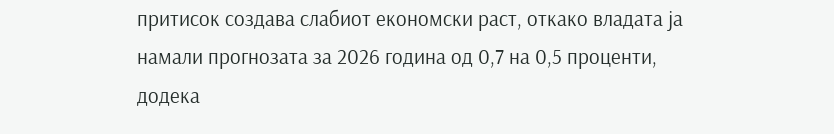притисок создава слабиот економски раст, откако владата ја намали прогнозата за 2026 година од 0,7 на 0,5 проценти, додека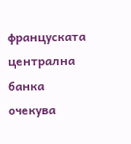француската централна банка очекува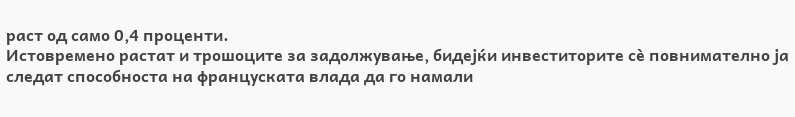раст од само 0,4 проценти.
Истовремено растат и трошоците за задолжување, бидејќи инвеститорите сè повнимателно ја следат способноста на француската влада да го намали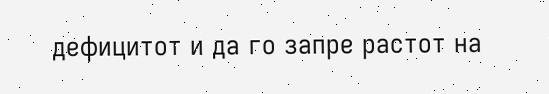дефицитот и да го запре растот на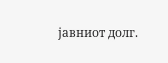јавниот долг.